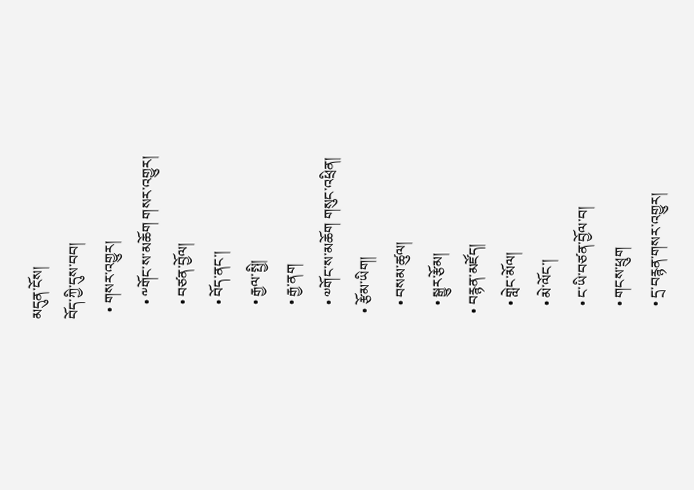མདུན་ངོས།
བོད་ཀྱི་དུས་བབ།
  • གསར་འགྱུར།
    • ༸གོང་ས་མཆོག གསར་འགྱུར།
    • བཙན་བྱོལ།
    • བོད་ནང་།
    • རྒྱལ་སྤྱི།
    • རྒྱ་ནག
    • ༧གོང་ས་མཆོག གསུང་འཕྲིན།
  • རྩོམ་ཡིག།
    • བསམ་ཚུལ།
    • སྒྱུར་རྩོམ།
  • བརྙན་མཛོད།
    • གླེང་མོལ།
    • མེ་ལོང་།
    • ང་ཡི་བཙན་བྱོལ་བ།
    • གངས་ཕྲུག
    • དྲ་བརྙན་གསར་འགྱུར།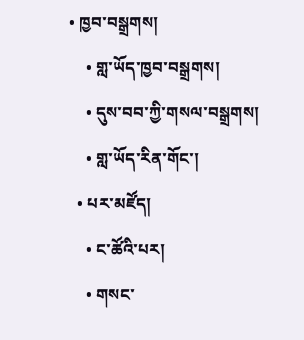• ཁྱབ་བསྒྲགས།
    • གླ་ཡོད་ཁྱབ་བསྒྲགས།
    • དུས་བབ་ཀྱི་གསལ་བསྒྲགས།
    • གླ་ཡོད་རིན་གོང་།
  • པར་མཛོད།
    • ང་ཚོའི་པར།
    • གསང་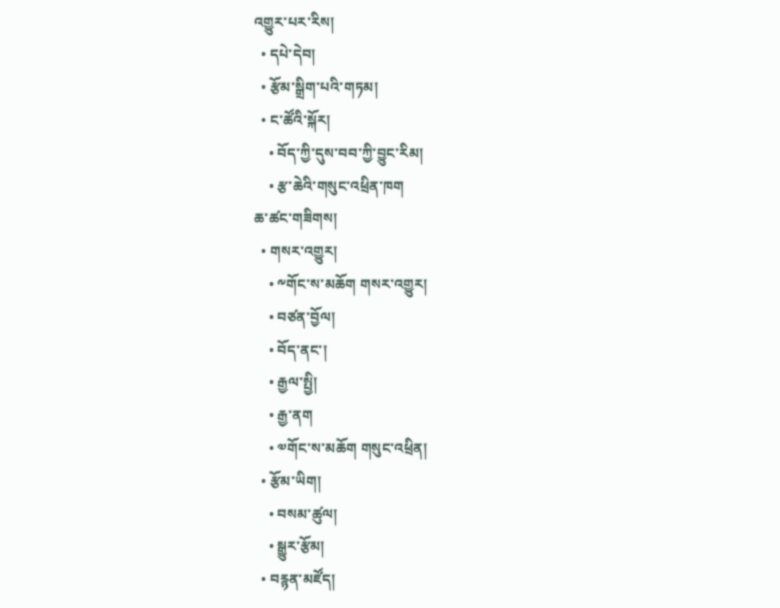འགྱུར་པར་རིས།
  • དཔེ་དེབ།
  • རྩོམ་སྒྲིག་པའི་གཏམ།
  • ང་ཚོའི་སྐོར།
    • བོད་ཀྱི་དུས་བབ་ཀྱི་བྱུང་རིམ།
    • རྩ་ཆེའི་གསུང་འཕྲིན་ཁག
ཆ་ཚང་གཟིགས།
  • གསར་འགྱུར།
    • ༸གོང་ས་མཆོག གསར་འགྱུར།
    • བཙན་བྱོལ།
    • བོད་ནང་།
    • རྒྱལ་སྤྱི།
    • རྒྱ་ནག
    • ༧གོང་ས་མཆོག གསུང་འཕྲིན།
  • རྩོམ་ཡིག།
    • བསམ་ཚུལ།
    • སྒྱུར་རྩོམ།
  • བརྙན་མཛོད།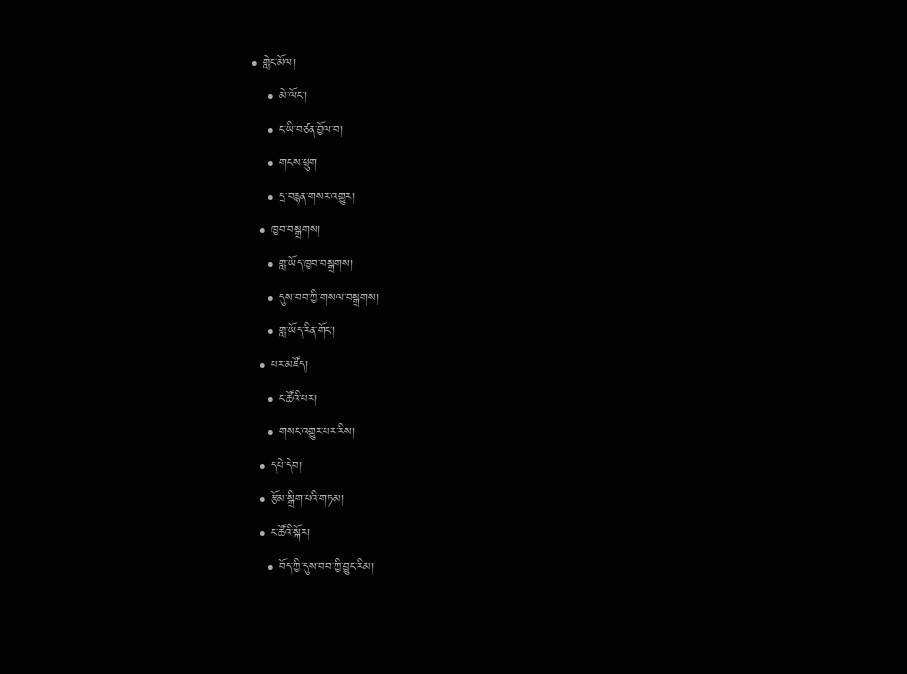• གླེང་མོལ།
    • མེ་ལོང་།
    • ང་ཡི་བཙན་བྱོལ་བ།
    • གངས་ཕྲུག
    • དྲ་བརྙན་གསར་འགྱུར།
  • ཁྱབ་བསྒྲགས།
    • གླ་ཡོད་ཁྱབ་བསྒྲགས།
    • དུས་བབ་ཀྱི་གསལ་བསྒྲགས།
    • གླ་ཡོད་རིན་གོང་།
  • པར་མཛོད།
    • ང་ཚོའི་པར།
    • གསང་འགྱུར་པར་རིས།
  • དཔེ་དེབ།
  • རྩོམ་སྒྲིག་པའི་གཏམ།
  • ང་ཚོའི་སྐོར།
    • བོད་ཀྱི་དུས་བབ་ཀྱི་བྱུང་རིམ།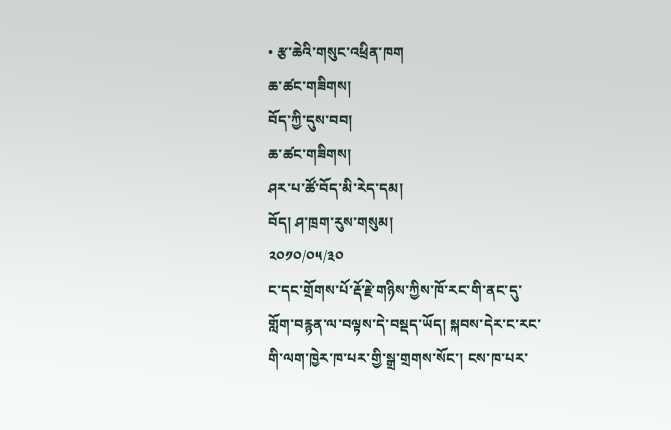• རྩ་ཆེའི་གསུང་འཕྲིན་ཁག
ཆ་ཚང་གཟིགས།
བོད་ཀྱི་དུས་བབ།
ཆ་ཚང་གཟིགས།
ཤར་པ་ཚོ་བོད་མི་རེད་དམ།
བོད། ཤ་ཁྲག་རུས་གསུམ།
༢༠༡༠/༠༥/༣༠
ང་དང་གྲོགས་པོ་རྡོ་རྗེ་གཉིས་ཀྱིས་ཁོ་རང་གི་ནང་དུ་གློག་བརྙན་ལ་བལྟས་དེ་བསྡད་ཡོད། སྐབས་དེར་ང་རང་གི་ལག་ཁྱེར་ཁ་པར་གྱི་སྒྲ་གྲགས་སོང་། ངས་ཁ་པར་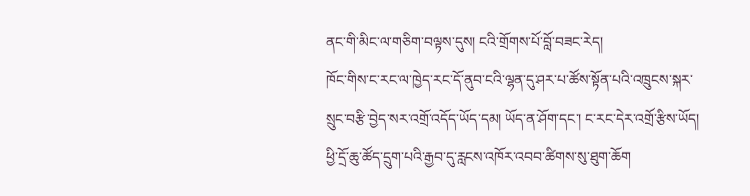ནང་གི་མིང་ལ་གཅིག་བལྟས་དུས། ངའི་གྲོགས་པོ་བློ་བཟང་རེད།
ཁོང་གིས་ང་རང་ལ་ཁྱེད་རང་དོ་ནུབ་ངའི་ལྷན་དུ་ཤར་པ་ཚོས་སྟོན་པའི་འཁྲུངས་སྐར་སྲུང་བརྩི་བྱེད་སར་འགྲོ་འདོད་ཡོད་དམ། ཡོད་ན་ཤོག་དང་། ང་རང་དེར་འགྲོ་རྩིས་ཡོད། ཕྱི་དྲོ་ཆུ་ཚོད་དྲུག་པའི་རྒྱབ་དུ་རླངས་འཁོར་འབབ་ཚིགས་སུ་ཐུག་ཆོག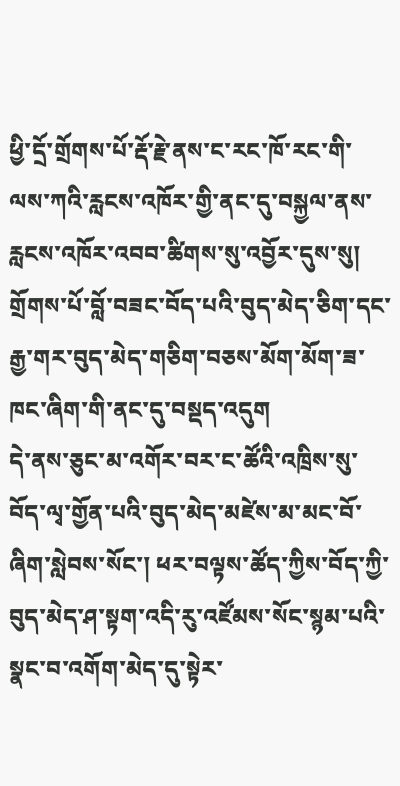ཕྱི་དྲོ་གྲོགས་པོ་རྡོ་རྗེ་ནས་ང་རང་ཁོ་རང་གི་ལས་ཀའི་རླངས་འཁོར་གྱི་ནང་དུ་བསྐྱལ་ནས་རླངས་འཁོར་འབབ་ཚིགས་སུ་འབྱོར་དུས་སུ། གྲོགས་པོ་བློ་བཟང་བོད་པའི་བུད་མེད་ཅིག་དང་རྒྱ་གར་བུད་མེད་གཅིག་བཅས་མོག་མོག་ཟ་ཁང་ཞིག་གི་ནང་དུ་བསྡད་འདུག
དེ་ནས་ཅུང་མ་འགོར་བར་ང་ཚོའི་འཁྲིས་སུ་བོད་ལྭ་གྱོན་པའི་བུད་མེད་མཛེས་མ་མང་བོ་ཞིག་སླེབས་སོང་། ཕར་བལྟས་ཚོད་ཀྱིས་བོད་ཀྱི་བུད་མེད་ཤ་སྟག་འདི་རུ་འཛོམས་སོང་སྙམ་པའི་སྣང་བ་འགོག་མེད་དུ་སྟེར་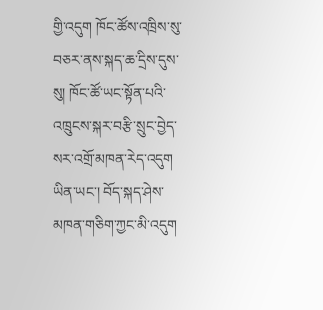གྱི་འདུག ཁོང་ཚོས་འཁྲིས་སུ་བཅར་ནས་སྐད་ཆ་དྲིས་དུས་སུ། ཁོང་ཚོ་ཡང་སྟོན་པའི་འཁྲུངས་སྐར་བརྩི་སྲུང་བྱེད་སར་འགྲོ་མཁན་རེད་འདུག ཡིན་ཡང་། བོད་སྐད་ཤེས་མཁན་གཅིག་ཀྱང་མི་འདུག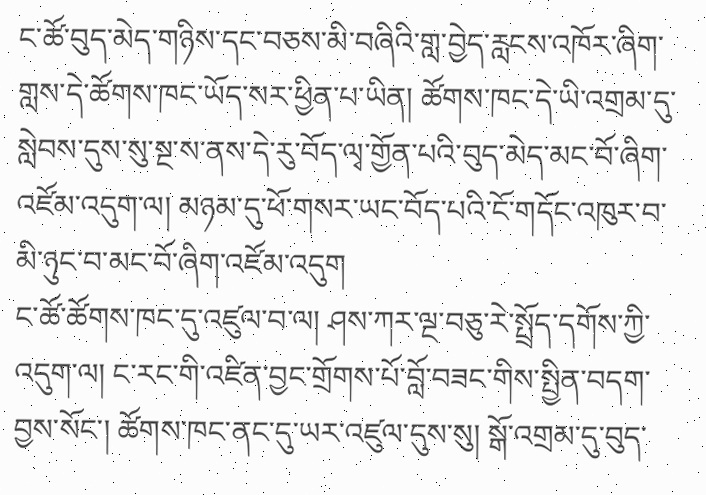ང་ཚོ་བུད་མེད་གཉིས་དང་བཅས་མི་བཞིའི་གླ་བྱེད་རླངས་འཁོར་ཞིག་གླས་དེ་ཚོགས་ཁང་ཡོད་སར་ཕྱིན་པ་ཡིན། ཚོགས་ཁང་དེ་ཡི་འགྲམ་དུ་སླེབས་དུས་སུ་སྔ་ས་ནས་དེ་རུ་བོད་ལྭ་གྱོན་པའི་བུད་མེད་མང་བོ་ཞིག་འཛོམ་འདུག་ལ། མཉམ་དུ་ཕོ་གསར་ཡང་བོད་པའི་ངོ་གདོང་འཁུར་བ་མི་ཉུང་བ་མང་བོ་ཞིག་འཛོམ་འདུག
ང་ཚོ་ཚོགས་ཁང་དུ་འཛུལ་བ་ལ། ཤས་ཀར་ལྔ་བཅུ་རེ་སྤྲོད་དགོས་ཀྱི་འདུག་ལ། ང་རང་གི་འཛིན་བྱང་གྲོགས་པོ་བློ་བཟང་གིས་སྤྱིན་བདག་བྱས་སོང་། ཚོགས་ཁང་ནང་དུ་ཡར་འཛུལ་དུས་སུ། སྒོ་འགྲམ་དུ་བུད་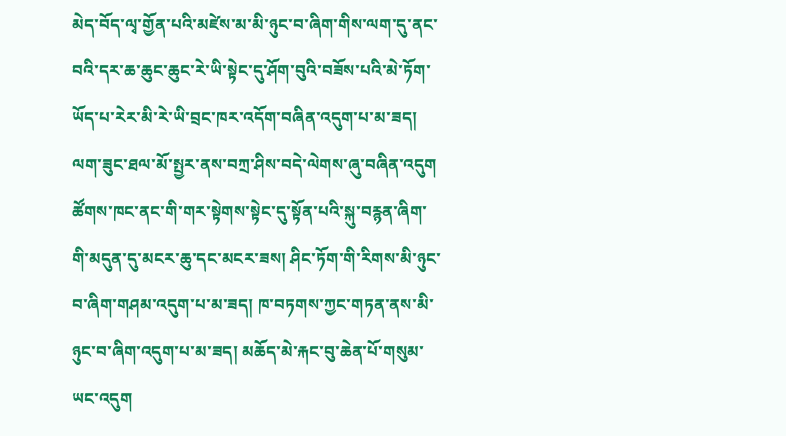མེད་བོད་ལྭ་གྱོན་པའི་མཛེས་མ་མི་ཉུང་བ་ཞིག་གིས་ལག་དུ་ནང་བའི་དར་ཆ་ཆུང་ཆུང་རེ་ཡི་སྟེང་དུ་ཤོག་བུའི་བཟོས་པའི་མེ་ཏོག་ཡོད་པ་རེར་མི་རེ་ཡི་བྲང་ཁར་འདོག་བཞིན་འདུག་པ་མ་ཟད། ལག་ཟུང་ཐལ་མོ་སྤྱར་ནས་བཀྲ་ཤིས་བདེ་ལེགས་ཞུ་བཞིན་འདུག
ཚོགས་ཁང་ནང་གི་གར་སྟེགས་སྟེང་དུ་སྟོན་པའི་སྐུ་བརྙན་ཞིག་གི་མདུན་དུ་མངར་ཆུ་དང་མངར་ཟས། ཤིང་ཏོག་གི་རིགས་མི་ཉུང་བ་ཞིག་གཤམ་འདུག་པ་མ་ཟད། ཁ་བཏགས་ཀྱང་གཏན་ནས་མི་ཉུང་བ་ཞིག་འདུག་པ་མ་ཟད། མཆོད་མེ་རྐང་བུ་ཆེན་པོ་གསུམ་ཡང་འདུག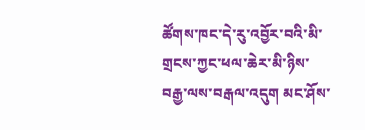ཚོགས་ཁང་དེ་རུ་འབྱོར་བའི་མི་གྲངས་ཀྱང་ཕལ་ཆེར་མི་ཉིས་བརྒྱ་ལས་བརྒལ་འདུག མང་ཤོས་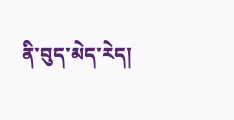ནི་བུད་མེད་རེད།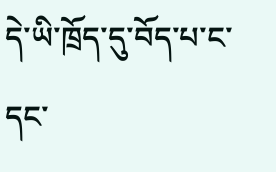དེ་ཡི་ཁྲོད་དུ་བོད་པ་ང་དང་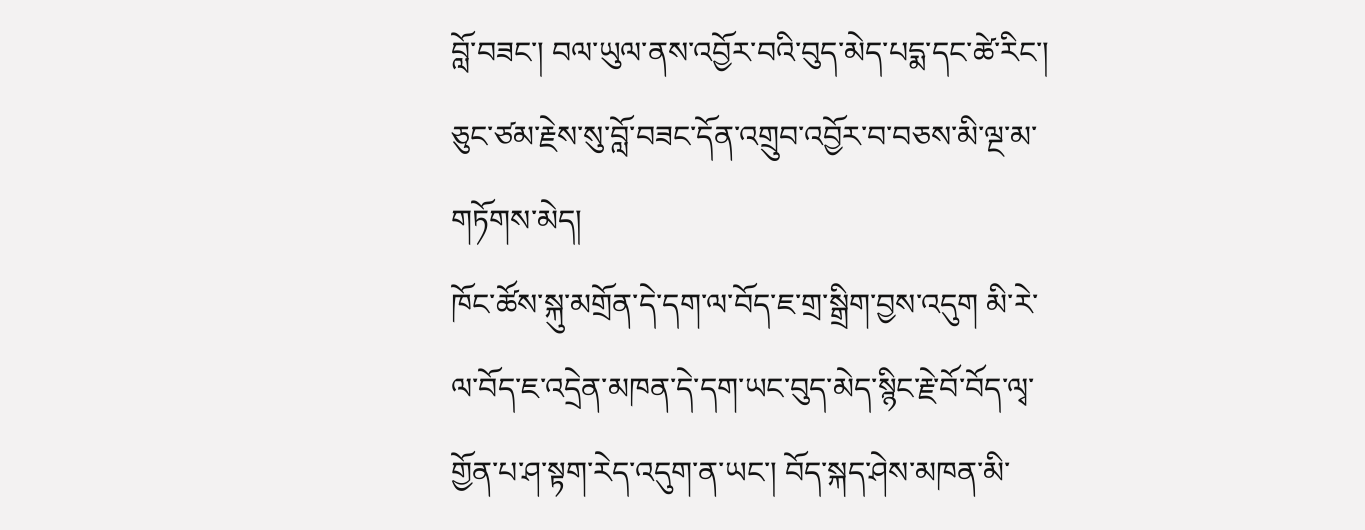བློ་བཟང་། བལ་ཡུལ་ནས་འབྱོར་བའི་བུད་མེད་པདྨ་དང་ཚེ་རིང་། ཅུང་ཙམ་རྗེས་སུ་བློ་བཟང་དོན་འགྲུབ་འབྱོར་བ་བཅས་མི་ལྔ་མ་གཏོགས་མེད།
ཁོང་ཚོས་སྐུ་མགྲོན་དེ་དག་ལ་བོད་ཇ་གྲ་སྒྲིག་བྱས་འདུག མི་རེ་ལ་བོད་ཇ་འདྲེན་མཁན་དེ་དག་ཡང་བུད་མེད་སྙིང་རྗེ་བོ་བོད་ལྭ་གྱོན་པ་ཤ་སྟག་རེད་འདུག་ན་ཡང་། བོད་སྐད་ཤེས་མཁན་མི་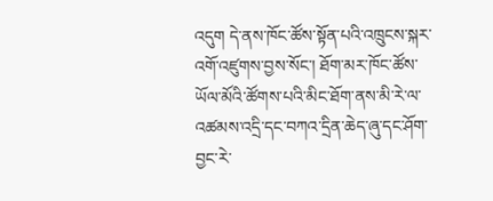འདུག དེ་ནས་ཁོང་ཚོས་སྟོན་པའི་འཁྲུངས་སྐར་འགོ་འཛུགས་བྱས་སོང་། ཐོག་མར་ཁོང་ཚོས་ཡོལ་མོའི་ཚོགས་པའི་མིང་ཐོག་ནས་མི་རེ་ལ་འཚམས་འདྲི་དང་བཀའ་དྲིན་ཆེད་ཞུ་དང་ཤོག་བྱང་རེ་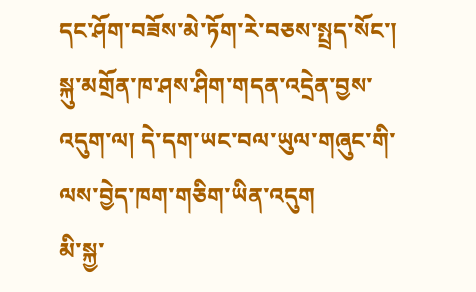དང་ཤོག་བཟོས་མེ་ཏོག་རེ་བཅས་སྤྲད་སོང་། སྐུ་མགྲོན་ཁ་ཤས་ཤིག་གདན་འདྲེན་བྱས་འདུག་ལ། དེ་དག་ཡང་བལ་ཡུལ་གཞུང་གི་ལས་བྱེད་ཁག་གཅིག་ཡིན་འདུག
མི་སྐྱ་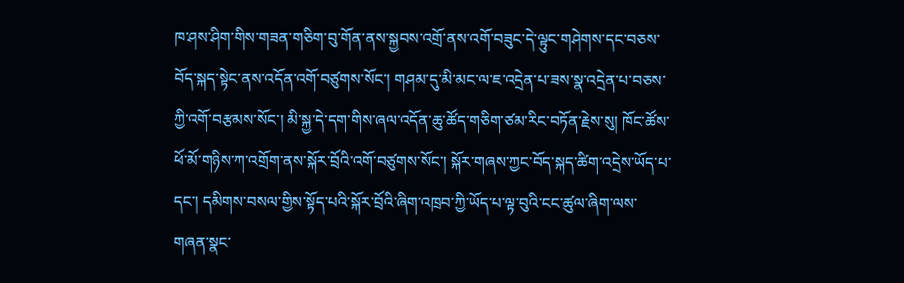ཁ་ཤས་ཤིག་གིས་གཟན་གཅིག་བུ་གོན་ནས་སྐྱབས་འགྲོ་ནས་འགོ་བཟུང་དེ་ལྟུང་གཤེགས་དང་བཅས་བོད་སྐད་སྟེང་ནས་འདོན་འགོ་བཙུགས་སོང་། གཤམ་དུ་མི་མང་ལ་ཇ་འདྲེན་པ་ཟས་སྣ་འདྲེན་པ་བཅས་ཀྱི་འགོ་བརྩམས་སོང་། མི་སྐྱ་དེ་དག་གིས་ཞལ་འདོན་ཆུ་ཚོད་གཅིག་ཙམ་རིང་བཏོན་རྗེས་སུ། ཁོང་ཚོས་ཕོ་མོ་གཉིས་ཀ་འགྲོག་ནས་སྐོར་བྲོའི་འགོ་བཙུགས་སོང་། སྐོར་གཞས་ཀྱང་བོད་སྐད་ཚིག་འདྲེས་ཡོད་པ་དང་། དམིགས་བསལ་གྱིས་སྟོད་པའི་སྐོར་བྲོའི་ཞིག་འཁྲབ་ཀྱི་ཡོད་པ་ལྟ་བུའི་ངང་ཚུལ་ཞིག་ལས་གཞན་སྣང་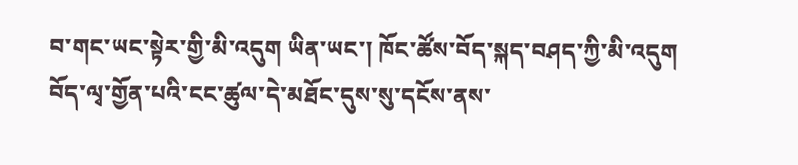བ་གང་ཡང་སྟེར་གྱི་མི་འདུག ཡིན་ཡང་། ཁོང་ཚོས་བོད་སྐད་བཤད་ཀྱི་མི་འདུག བོད་ལྭ་གྱོན་པའི་ངང་ཚུལ་དེ་མཐོང་དུས་སུ་དངོས་ནས་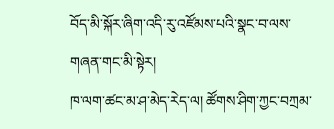བོད་མི་སྐོར་ཞིག་འདི་རུ་འཛོམས་པའི་སྣང་བ་ལས་གཞན་གང་མི་སྟེར།
ཁ་ལག་ཚང་མ་ཤ་མེད་རེད་ལ། ཚོགས་ཤིག་ཀྱང་བཀྲམ་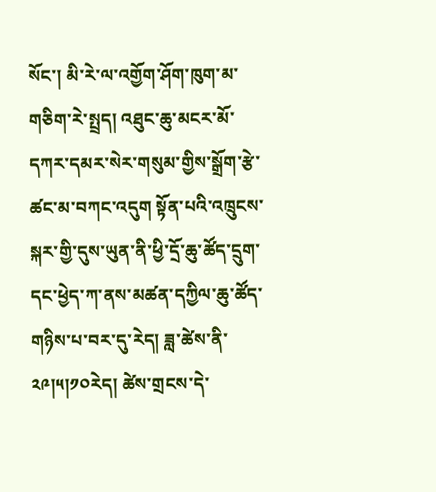སོང་། མི་རེ་ལ་འགྱོག་ཤོག་ཁུག་མ་གཅིག་རེ་སྤྲད། འཐུང་ཆུ་མངར་མོ་དཀར་དམར་སེར་གསུམ་གྱིས་སྒྲོག་རྩེ་ཚང་མ་བཀང་འདུག སྟོན་པའི་འཁྲུངས་སྐར་གྱི་དུས་ཡུན་ནི་ཕྱི་དྲོ་ཆུ་ཚོད་དྲུག་དང་ཕྱེད་ཀ་ནས་མཚན་དཀྱིལ་ཆུ་ཚོད་གཉིས་པ་བར་དུ་རེད། ཟླ་ཚེས་ནི་༢༩།༥།༡༠རེད། ཚེས་གྲངས་དེ་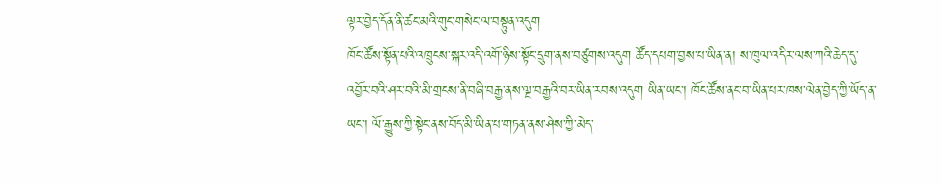ལྟར་བྱེད་དོན་ནི་ཚང་མའི་གུང་གསེང་ལ་བསྟུན་འདུག
ཁོང་ཚོས་སྟོན་པའི་འཁྲུངས་སྐར་འདི་འགོ་ཉིས་སྟོང་དྲུག་ནས་བཙུགས་འདུག ཚོད་དཔག་བྱས་པ་ཡིན་ན། ས་ཁུལ་འདིར་ལས་ཀའི་ཆེད་དུ་འབྱོར་བའི་ཤར་བའི་མི་གྲངས་ནི་བཞི་བརྒྱ་ནས་ལྔ་བརྒྱའི་བར་ཡིན་རབས་འདུག ཡིན་ཡང་། ཁོང་ཚོས་ནང་བ་ཡིན་པར་ཁས་ལེན་བྱེད་ཀྱི་ཡོད་ན་ཡང་། ལོ་རྒྱུས་ཀྱི་སྟེང་ནས་བོད་མི་ཡིན་པ་གཏན་ནས་ཤེས་ཀྱི་མེད་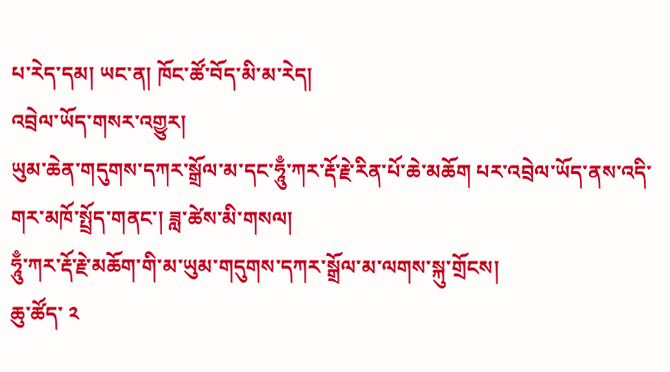པ་རེད་དམ། ཡང་ན། ཁོང་ཚོ་བོད་མི་མ་རེད།
འབྲེལ་ཡོད་གསར་འགྱུར།
ཡུམ་ཆེན་གདུགས་དཀར་སྒྲོལ་མ་དང་ཧཱུྃ་ཀར་རྡོ་རྗེ་རིན་པོ་ཆེ་མཆོག པར་འབྲེལ་ཡོད་ནས་འདི་གར་མཁོ་སྤྲོད་གནང་། ཟླ་ཚེས་མི་གསལ།
ཧཱུྃ་ཀར་རྡོ་རྗེ་མཆོག་གི་མ་ཡུམ་གདུགས་དཀར་སྒྲོལ་མ་ལགས་སྐུ་གྲོངས།
ཆུ་ཚོད་ ༢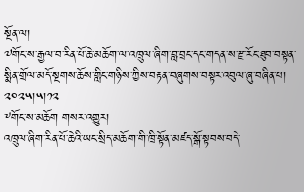སྔོན་ལ།
༧གོང་ས་རྒྱལ་བ་རིན་པོ་ཆེ་མཆོག་ལ་འཁྲུལ་ཞིག་བླ་བྲང་དང་གདན་ས་རྫ་རོང་ཐུབ་བསྟན་སྨིན་གྲོལ་མདོ་སྔགས་ཆོས་གླིང་གཉིས་ཀྱིས་བརྟན་བཞུགས་བསྟར་འབུལ་ཞུ་བཞིན་པ། ༢༠༢༥།༥།༡༢
༸གོང་ས་མཆོག གསར་འགྱུར།
འཁྲུལ་ཞིག་རིན་པོ་ཆེའི་ཡང་སྲིད་མཆོག་གི་ཁྲི་སྟོན་མཛད་སྒོ་སྟབས་བདེ་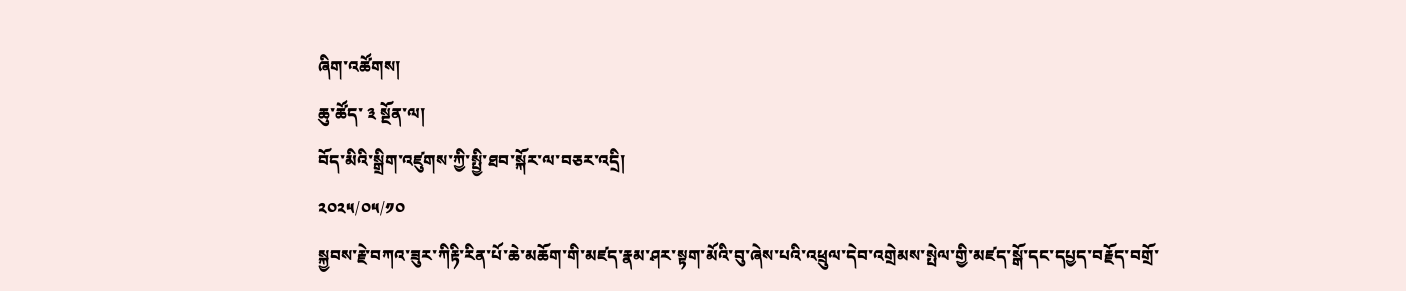ཞིག་འཚོགས།
ཆུ་ཚོད་ ༣ སྔོན་ལ།
བོད་མིའི་སྒྲིག་འཛུགས་ཀྱི་སྤྱི་ཐབ་སྐོར་ལ་བཅར་འདྲི།
༢༠༢༥/༠༥/༡༠
སྐྱབས་རྗེ་བཀའ་ཟུར་ཀིརྟི་རིན་པོ་ཆེ་མཆོག་གི་མཛད་རྣམ་ཤར་སྟག་མོའི་བུ་ཞེས་པའི་འཕྲུལ་དེབ་འགྲེམས་སྤེལ་གྱི་མཛད་སྒོ་དང་དཔྱད་བརྗོད་བགྲོ་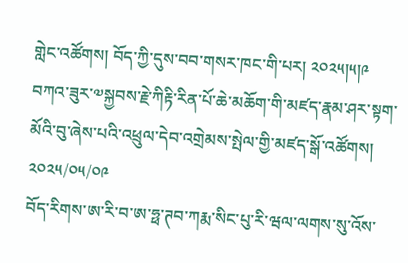གླེང་འཚོགས། བོད་ཀྱི་དུས་བབ་གསར་ཁང་གི་པར། ༢༠༢༥།༥།༩
བཀའ་ཟུར་༧སྐྱབས་རྗེ་ཀིརྟི་རིན་པོ་ཆེ་མཆོག་གི་མཛད་རྣམ་ཤར་སྟག་མོའི་བུ་ཞེས་པའི་འཕྲུལ་དེབ་འགྲེམས་སྤེལ་གྱི་མཛད་སྒོ་འཚོགས།
༢༠༢༥/༠༥/༠༩
བོད་རིགས་ཨ་རི་བ་ཨ་ཧྥ་ཊབ་ཀརྨ་སིང་པུ་རི་ཝལ་ལགས་སུ་འོས་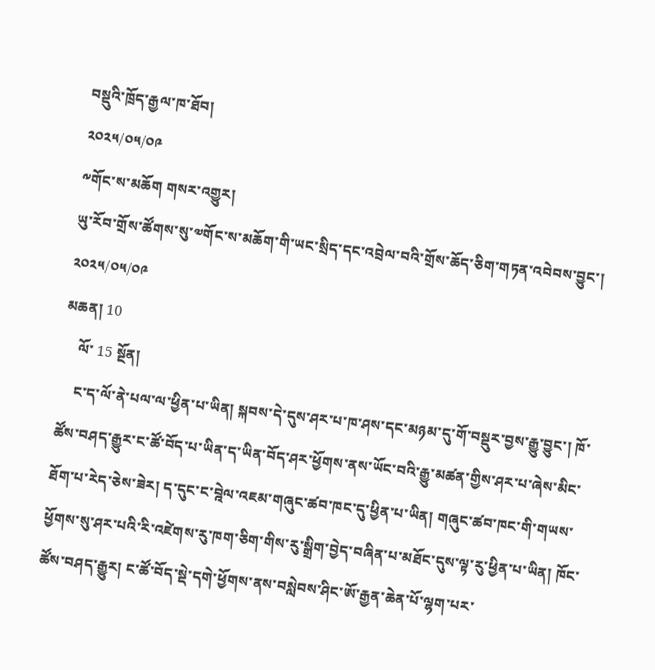བསྡུའི་ཁྲོད་རྒྱལ་ཁ་ཐོབ།
༢༠༢༥/༠༥/༠༩
༸གོང་ས་མཆོག གསར་འགྱུར།
ཡུ་རོབ་གྲོས་ཚོགས་སུ་༧གོང་ས་མཆོག་གི་ཡང་སྲིད་དང་འབྲེལ་བའི་གྲོས་ཆོད་ཅིག་གཏན་འབེབས་བྱུང་།
༢༠༢༥/༠༥/༠༩
མཆན། 10
    ལོ་ 15 སྔོན།
    ང་ད་ལོ་ནེ་པལ་ལ་ཕྱིན་པ་ཡིན། སྐབས་དེ་དུས་ཤར་པ་ཁ་ཤས་དང་མཉམ་དུ་གོ་བསྡུར་བྱས་རྒྱུ་བྱུང་། ཁོ་ཚོས་བཤད་རྒྱུར་ང་ཚོ་བོད་པ་ཡིན་ད་ཡིན་བོད་ཤར་ཕྱོགས་ནས་ཡོང་བའི་རྒྱུ་མཚན་གྱིས་ཤར་པ་ཞེས་མིང་ཐོག་པ་རེད་ཅེས་ཟེར། ད་དུང་ང་བྰེལ་འཇམ་གཞུང་ཚབ་ཁང་དུ་ཕྱིན་པ་ཡིན། གཞུང་ཚབ་ཁང་གི་གཡས་ཕྱོགས་སུ་ཤར་པའི་རི་འཛེགས་རུ་ཁག་ཅིག་གིས་རུ་སྒྲིག་བྱེད་བཞིན་པ་མཐོང་དུས་ལྟ་རུ་ཕྱིན་པ་ཡིན། ཁོང་ཚོས་བཤད་རྒྱུར། ང་ཚོ་བོད་སྡེ་དགེ་ཕྱོགས་ནས་བསླེབས་ཤིང་ཨོ་རྒྱན་ཆེན་པོ་ལྷག་པར་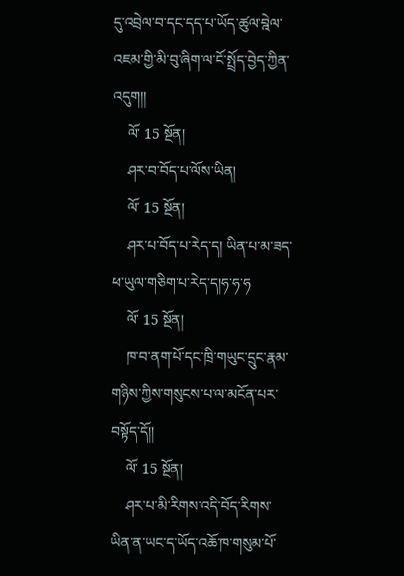དུ་འབྲེལ་བ་དང་དད་པ་ཡོད་ཚུལ་བྰེལ་འཇམ་གྱི་མི་བུ་ཞིག་ལ་ངོ་སྤྲོད་བྱེད་ཀྱིན་འདུག།།
    ལོ་ 15 སྔོན།
    ཤར་བ་བོད་པ་ལོས་ཡིན།
    ལོ་ 15 སྔོན།
    ཤར་པ་བོད་པ་རེད་ད། ཡིན་པ་མ་ཟད་ཕ་ཡུལ་གཅིག་པ་རེད་ད།ཧ་ཧ་ཧ
    ལོ་ 15 སྔོན།
    ཁ་བ་ནག་པོ་དང་ཁྲི་གཡུང་དྲུང་རྣམ་གཉིས་ཀྱིས་གསུངས་པ་ལ་མངོན་པར་བསྟོད་དོ།།
    ལོ་ 15 སྔོན།
    ཤར་པ་མི་རིགས་འདི་བོད་རིགས་ཡིན་ན་ཡང་ད་ཡོད་འཆོ་ཁ་གསུམ་པོ་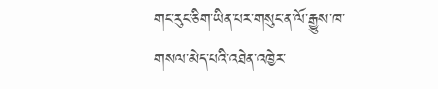གང་རུང་ཅིག་ཡིན་པར་གསུང་ན་ལོ་རྒྱུས་ཁ་གསལ་མེད་པའི་འཐེན་འཁྱེར་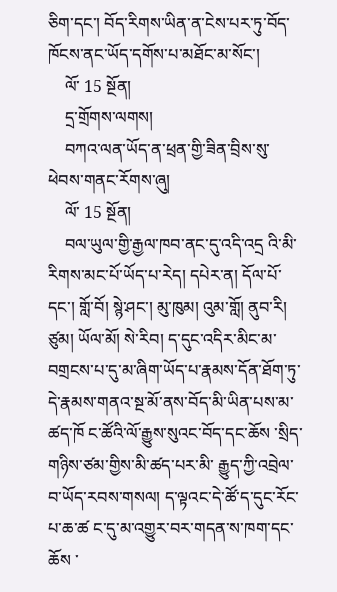ཅིག་དང་། བོད་རིགས་ཡིན་ན་ངེས་པར་ཏུ་བོད་ཁོངས་ནང་ཡོད་དགོས་པ་མཐོང་མ་སོང་།
    ལོ་ 15 སྔོན།
    དྲ་གྲོགས་ལགས།
    བཀའ་ལན་ཡོད་ན་ཕྲན་གྱི་ཟིན་བྲིས་སུ་ཕེབས་གནང་རོགས་ཞུ།
    ལོ་ 15 སྔོན།
    བལ་ཡུལ་གྱི་རྒྱལ་ཁབ་ནང་དུ་འདི་འདྲ འི་མི་རིགས་མང་པོ་ཡོད་པ་རེད། དཔེར་ན། དོལ་པོ་དང་། གློ་བོ། སྙེ་ཤང་། མུ་ཁུམ། འུམ་གློ། ནུབ་རི། ཙུམ། ཡོལ་མོ། སེ་རིབ། ད་དུང་འདིར་མིང་མ་བགྲངས་པ་དུ་མ་ཞིག་ཡོད་པ་རྣམས་དོན་ཐོག་ཏུ་དེ་རྣམས་གནའ་སྔ་མོ་ནས་བོད་མི་ཡིན་པས་མ་ཚད་ཁོ ང་ཚོའི་ལོ་རྒྱུས་སུའང་བོད་དང་ཆོས ་སྲིད་གཉིས་ཙམ་གྱིས་མི་ཚད་པར་མི་ རྒྱུད་ཀྱི་འབྲེལ་བ་ཡོད་རབས་གསལ། ད་ལྟའང་དེ་ཚོ་ད་དུང་རོང་པ་ཆ་ཚ ང་དུ་མ་འགྱུར་བར་གདན་ས་ཁག་དང་ཆོས ་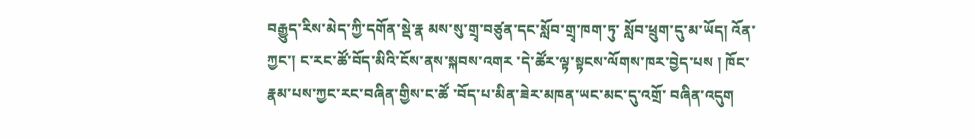བརྒྱུད་རིས་མེད་ཀྱི་དགོན་སྡེ་རྣ མས་སུ་གྲྭ་བཙུན་དང་སློབ་གྲྭ་ཁག་ཏུ་ སློབ་ཕྲུག་དུ་མ་ཡོད། འོན་ཀྱང་། ང་རང་ཚོ་བོད་མིའི་ངོས་ནས་སྐབས་འགར ་དེ་ཚོར་ལྟ་སྟངས་ལོགས་ཁར་བྱེད་པས ། ཁོང་རྣམ་པས་ཀྱང་རང་བཞིན་གྱིས་ང་ཚོ ་བོད་པ་མིན་ཟེར་མཁན་ཡང་མང་དུ་འགྲོ་ བཞིན་འདུག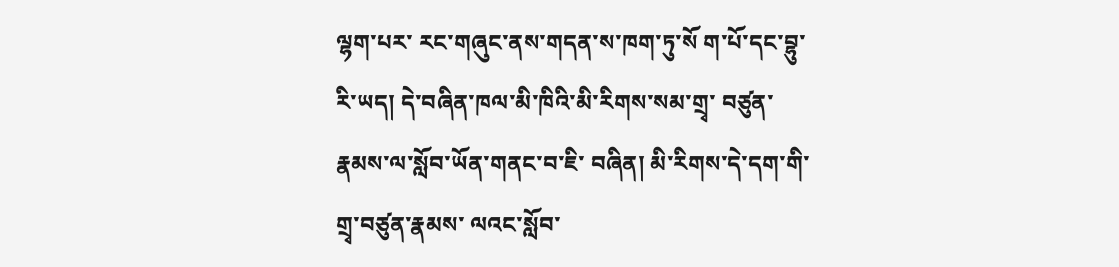ལྷག་པར་ རང་གཞུང་ནས་གདན་ས་ཁག་ཏུ་སོ ག་པོ་དང་བྷུ་རི་ཡད། དེ་བཞིན་ཁལ་མི་ཁིའི་མི་རིགས་སམ་གྲྭ་ བཙུན་རྣམས་ལ་སློབ་ཡོན་གནང་བ་ཇི་ བཞིན། མི་རིགས་དེ་དག་གི་གྲྭ་བཙུན་རྣམས་ ལའང་སློབ་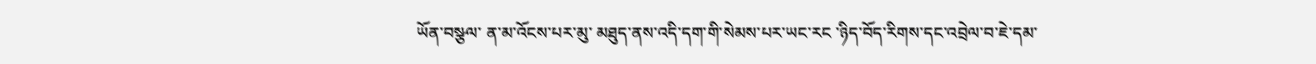ཡོན་བསྩལ་ ན་མ་འོངས་པར་མུ་ མཐུད་ནས་འདི་དག་གི་སེམས་པར་ཡང་རང ་ཉིད་བོད་རིགས་དང་འབྲེལ་བ་ཇེ་དམ་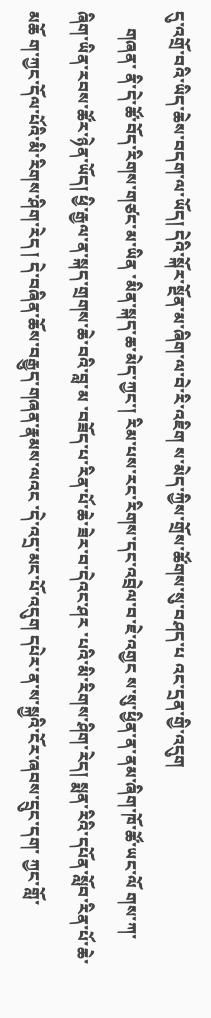དུ་འགྲོ་བའི་ཡིད་ཆེས་བདག་ལ་ཡོད། དེའི་སྐོར་སྔོན་མ་ཞིག་ལ་བེ་རི་འཇིག ས་མེད་ཀྱིས་གྲོས་ཚོགས་སུ་བཤད་པ འང་དྲན་གྱི་འདུག
    གཞན་ ནི་དེ་ཚོ་བོད་རིགས་གཙང་མ་ཡིན ་མིན་སྐད་ཆ་མེད་ཀྱང་། རིམ་པས་རང་རིགས་དང་འབྲེལ་བ་ཇེ་འགྱང ས་སུ་ཕྱིན་ན་ནམ་ཞིག་ཁོ་ཚོ་ཡང་ལོ གས་ཀ་ཞིག་ཡིན་རབས་ཚོར་ཉེན་ཡོད། ཕྱི་རྒྱལ་ན་སྐད་གྲགས་ཆེ་བའི་བླ་མ ་བཟོད་པ་རིན་པོ་ཆེ་ཟེར་བ་དེའང་ཤར ་པའི་མི་རིགས་ཤིག་རེད། སྨན་རིའི་དཔོན་སློབ་རིན་པོ་ཆེ་མཆོ ག་ཀྱང་དོལ་པོའི་མི་རིགས་ཤིག་རེད ། དེ་བཞིན་ཆོས་བརྒྱུད་གཞན་རྣམས་ལའང ་དེ་འདྲ་མང་པོ་འདུག དཔེར་ན་ས་སྐྱའི་ངོར་ཞབས་དྲུང་དག་ ཀྱང་གློ་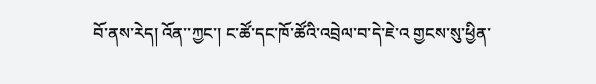བོ་ནས་རེད། འོན་་ཀྱང་། ང་ཚོ་དང་ཁོ་ཚོའི་འབྲེལ་བ་དེ་ཇེ་འ གྱངས་སུ་ཕྱིན་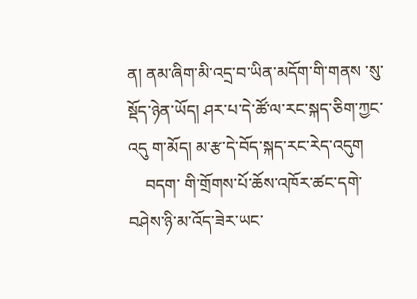ན། ནམ་ཞིག་མི་འདྲ་བ་ཡིན་མདོག་གི་གནས ་སུ་སྡོད་ཉེན་ཡོད། ཤར་པ་དེ་ཚོ་ལ་རང་སྐད་ཅིག་ཀྱང་འདུ ག་མོད། མ་རྩ་དེ་བོད་སྐད་རང་རེད་འདུག
    བདག་ གི་གྲོགས་པོ་ཆོས་འཁོར་ཚང་དགེ་བཤེས་ཉི་མ་འོད་ཟེར་ཡང་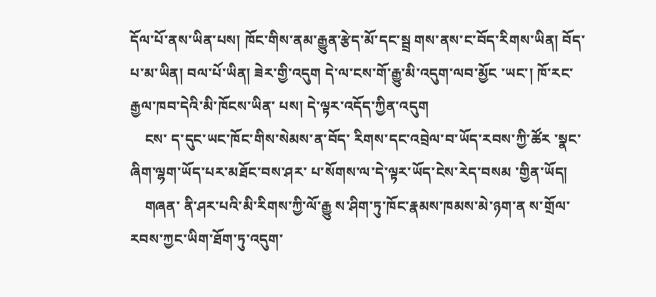དོལ་པོ་ནས་ཡིན་པས། ཁོང་གིས་ནམ་རྒྱུན་རྩེད་མོ་དང་སྦྲ གས་ནས་ང་བོད་རིགས་ཡིན། བོད་པ་མ་ཡིན། བལ་པོ་ཡིན། ཟེར་གྱི་འདུག དེ་ལ་ངས་གོ་རྒྱུ་མི་འདུག་ལབ་མྱོང ་ཡང་། ཁོ་རང་རྒྱལ་ཁབ་དེའི་མི་ཁོངས་ཡིན་ པས། དེ་ལྟར་འདོད་ཀྱིན་འདུག
    ངས་ ད་དུང་ཡང་ཁོང་གིས་སེམས་ན་བོད་ རིགས་དང་འབྲེལ་བ་ཡོད་རབས་ཀྱི་ཚོར ་སྣང་ཞིག་ལྷག་ཡོད་པར་མཐོང་བས་ཤར་ པ་སོགས་ལ་དེ་ལྟར་ཡོད་ངེས་རེད་བསམ ་གྱིན་ཡོད།
    གཞན་ ནི་ཤར་པའི་མི་རིགས་ཀྱི་ལོ་རྒྱུ ས་ཤིག་ཏུ་ཁོང་རྣམས་ཁམས་མེ་ཉག་ན ས་གྲོལ་རབས་ཀྱང་ཡིག་ཐོག་ཏུ་འདུག་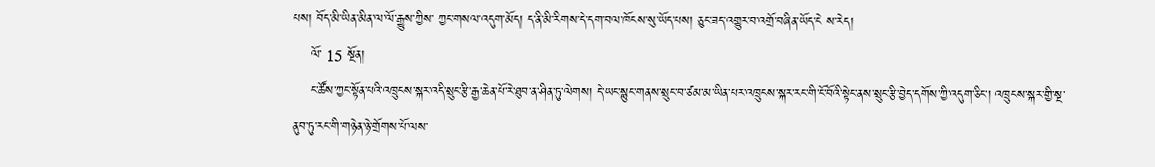པས། བོད་མི་ཡིན་མིན་ལ་ལོ་རྒྱུས་ཀྱིས་ ཀྱང་གསལ་འདུག་མོད། ད་ནི་མི་རིགས་དེ་དག་བལ་ཁོངས་སུ་ཡོད་པས། ཅུང་ཟད་འགྱུར་བ་འགྲོ་བཞིན་ཡོད་ངེ ས་རེད།
    ལོ་ 15 སྔོན།
    ང་ཚོས་ཀྱང་སྟོན་པའི་འཁྲུངས་སྐར་འདི་སྲུང་རྩི་རྒྱ་ཆེན་པོ་རེ་ཐུབ་ན་ཤིན་ཏུ་ལེགས། དེ་ཡང་སྙུང་གནས་སྲུང་བ་ཙམ་མ་ཡིན་པར་འཁྲུངས་སྐར་རང་གི་ངོ་བོའི་སྟེང་ནས་སྲུང་རྩི་བྱེད་དགོས་ཀྱི་འདུག་ཅིང་། འཁྲུངས་སྐར་གྱི་སྔ་ནུབ་ཏུ་རང་གི་གཉེན་ཉེ་གྲོགས་པོ་ལས་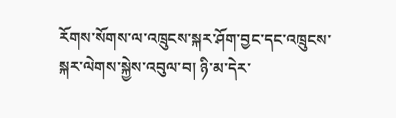རོགས་སོགས་ལ་འཁྲུངས་སྐར་ཤོག་བྱང་དང་འཁྲུངས་སྐར་ལེགས་སྐྱེས་འབུལ་བ། ཉི་མ་དེར་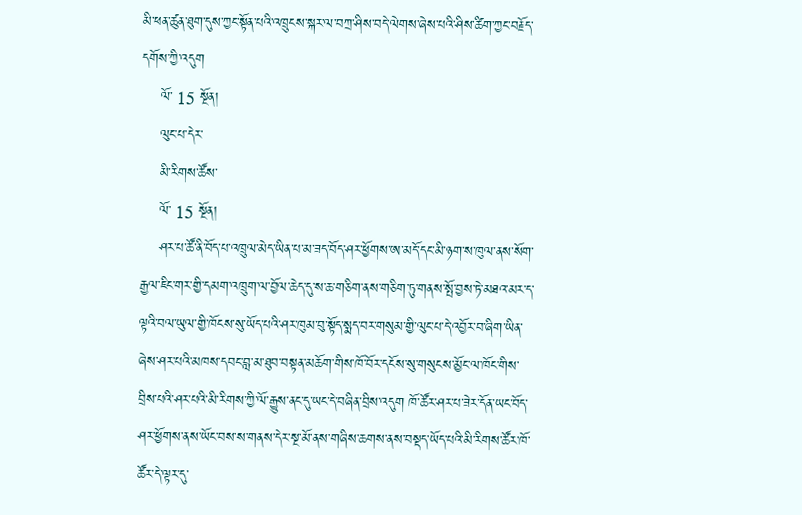མི་ཕན་ཚུན་ཐུག་དུས་ཀྱང་སྟོན་པའི་འཁྲུངས་སྐར་ལ་བཀྲ་ཤིས་བདེ་ལེགས་ཞེས་པའི་ཤིས་ཚིག་ཀྱང་བརྗོད་དགོས་ཀྱི་འདུག
    ལོ་ 15 སྔོན།
    ལུང་པ་དེར་
    མི་རིགས་ཚོས་
    ལོ་ 15 སྔོན།
    ཤར་པ་ཚོ་ནི་བོད་པ་འཁྲུལ་མེད་ཡིན་པ་མ་ཟད་བོད་ཤར་ཕྱོགས་ཨ་མདོ་དང་མི་ཉག་ས་ཁུལ་ནས་སོག་རྒྱལ་ཇིང་གར་གྱི་དམག་འཁྲུག་ལ་བྱོལ་ཆེད་དུ་ས་ཆ་གཅིག་ནས་གཅིག་ཏུ་གནས་སྤོ་བྱས་ཏེ་མཐའ་མར་ད་ལྟའི་བལ་ཡུལ་གྱི་ཁོངས་སུ་ཡོད་པའི་ཤར་ཁུམ་བུ་སྟོད་སྨད་བར་གསུམ་གྱི་ལུང་པ་དེ་འབྱོར་བ་ཞིག་ཡིན་ཞེས་ཤར་པའི་མཁས་དབང་བླ་མ་ཐུབ་བསྟན་མཆོག་གིས་ཁོ་བོར་དངོས་སུ་གསུངས་མྱོང་ལ་ཁོང་གིས་བྲིས་པའི་ཤར་པའི་མི་རིགས་ཀྱི་ལོ་རྒྱུས་ནང་དུ་ཡང་དེ་བཞིན་བྲིས་འདུག ཁོ་ཚོར་ཤར་པ་ཟེར་དོན་ཡང་བོད་ཤར་ཕྱོགས་ནས་ཡོང་བས་ས་གནས་དེར་སྔ་མོ་ནས་གཞིས་ཆགས་ནས་བསྡད་ཡོད་པའི་མི་རིགས་ཚོར་ཁོ་ཚོར་དེ་ལྟར་དུ་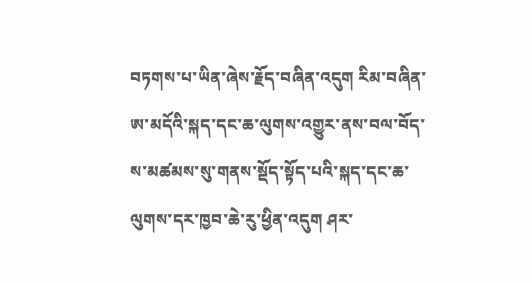བཏགས་པ་ཡིན་ཞེས་རྗོད་བཞིན་འདུག རིམ་བཞིན་ཨ་མདོའི་སྐད་དང་ཆ་ལུགས་འགྱུར་ནས་བལ་བོད་ས་མཚམས་སུ་གནས་སྡོད་སྟོད་པའི་སྐད་དང་ཆ་ལུགས་དར་ཁྱབ་ཆེ་རུ་ཕྱིན་འདུག ཤར་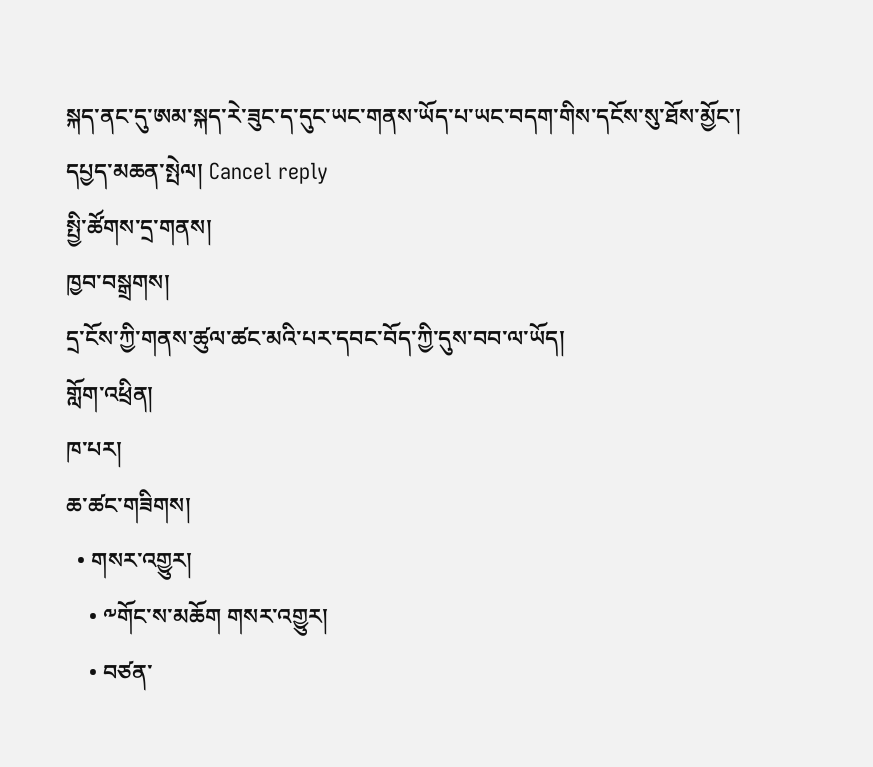སྐད་ནང་དུ་ཨམ་སྐད་རེ་ཟུང་ད་དུང་ཡང་གནས་ཡོད་པ་ཡང་བདག་གིས་དངོས་སུ་ཐོས་མྱོང་།
དཔྱད་མཆན་སྤེལ། Cancel reply
སྤྱི་ཚོགས་དྲ་གནས།
ཁྱབ་བསྒྲགས།
དྲ་ངོས་ཀྱི་གནས་ཚུལ་ཚང་མའི་པར་དབང་བོད་ཀྱི་དུས་བབ་ལ་ཡོད།
གློག་འཕྲིན།
ཁ་པར།
ཆ་ཚང་གཟིགས།
  • གསར་འགྱུར།
    • ༸གོང་ས་མཆོག གསར་འགྱུར།
    • བཙན་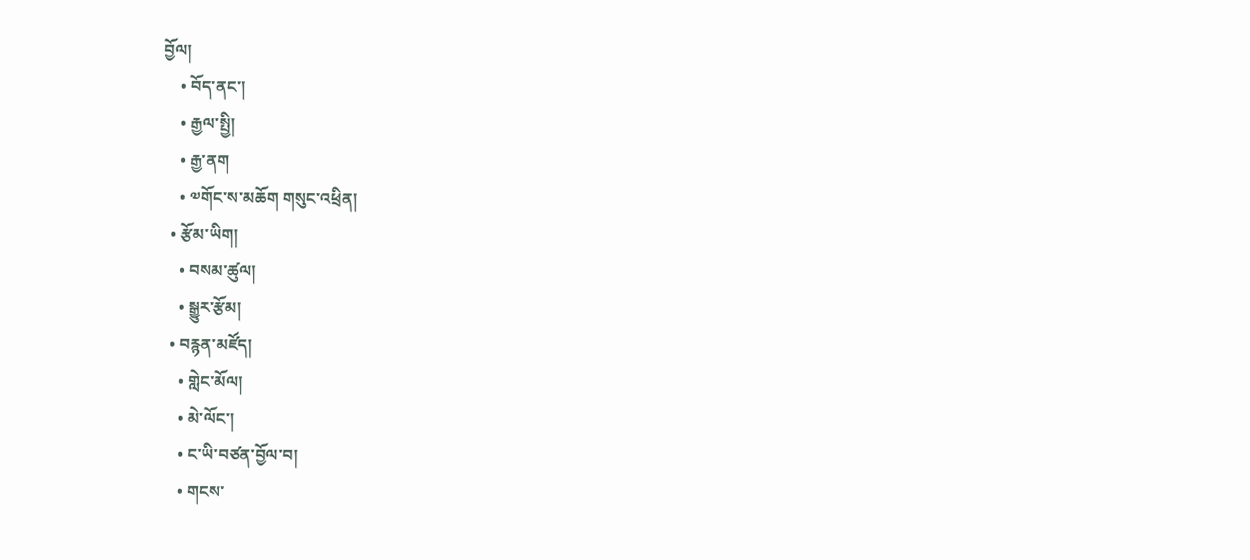བྱོལ།
    • བོད་ནང་།
    • རྒྱལ་སྤྱི།
    • རྒྱ་ནག
    • ༧གོང་ས་མཆོག གསུང་འཕྲིན།
  • རྩོམ་ཡིག།
    • བསམ་ཚུལ།
    • སྒྱུར་རྩོམ།
  • བརྙན་མཛོད།
    • གླེང་མོལ།
    • མེ་ལོང་།
    • ང་ཡི་བཙན་བྱོལ་བ།
    • གངས་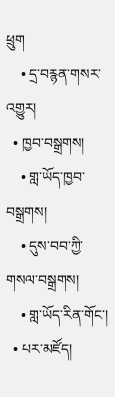ཕྲུག
    • དྲ་བརྙན་གསར་འགྱུར།
  • ཁྱབ་བསྒྲགས།
    • གླ་ཡོད་ཁྱབ་བསྒྲགས།
    • དུས་བབ་ཀྱི་གསལ་བསྒྲགས།
    • གླ་ཡོད་རིན་གོང་།
  • པར་མཛོད།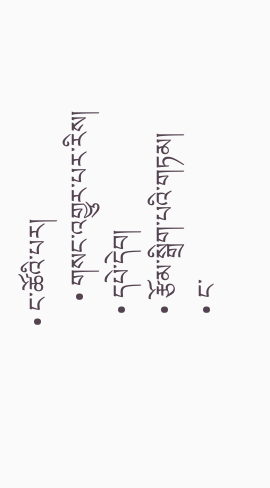• ང་ཚོའི་པར།
    • གསང་འགྱུར་པར་རིས།
  • དཔེ་དེབ།
  • རྩོམ་སྒྲིག་པའི་གཏམ།
  • ང་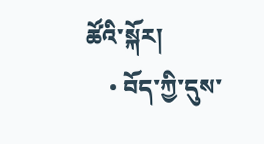ཚོའི་སྐོར།
    • བོད་ཀྱི་དུས་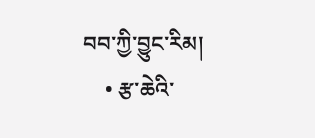བབ་ཀྱི་བྱུང་རིམ།
    • རྩ་ཆེའི་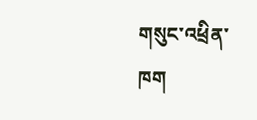གསུང་འཕྲིན་ཁག